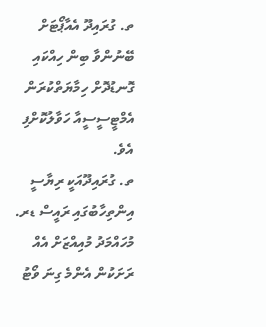ތ. ގުރައިދޫ އެއާޕޯޓަށް ބޭނުންވާ ބިން ހިއްކައި ގޮނޑުދޮށް ހިމާޔަތްކުރަން އެމްޓީސީސީއާ ހަވާލުކޮށްފި އެވެ.
ތ. ގުރައިދޫއަކީ ރިޔާސީ އިންތިހާބުގައި ރައީސް ޑރ. މުހައްމަދު މުއިއްޒަށް އެއް ރަށަކުން އެންމެ ގިނަ ވޯޓު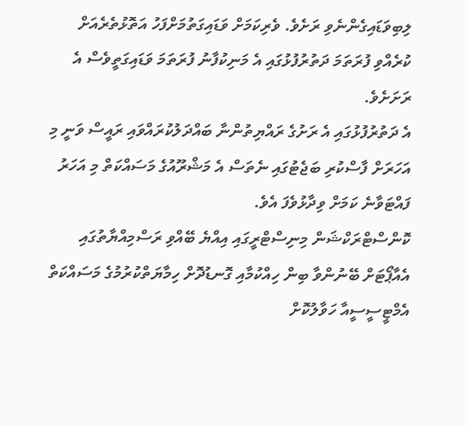ލިބިވަޑައިގެންނެވި ރަށެވެ. ވެރިކަމަށް ވަޑައިގަތުމަށްފަހު އަތޮޅުތެރެއަށް ކުރެއްވި ފުރަތަމަ ދަތުރުފުޅުގައި އެ މަނިކުފާނު ފުރަތަމަ ވަޑައިގަތީވެސް އެ ރަށަށެވެ.
އެ ދަތުރުފުޅުގައި އެ ރަށުގެ ރައްޔިތުންނާ ބައްދަލުކުރައްވައި ރައީސް ވަނީ މި އަހަރަށް ފާސްކުރި ބަޖެޓުގައި ނެތަސް އެ މަޝްރޫއުގެ މަސައްކަތް މި އަހަރު ފައްޓަވާނެ ކަމަށް ވިދާޅުވެފަ އެވެ.
ކޮންސްޓްރަކްޝަން މިނިސްޓްރީގައި އިއްޔެ ބޭއްވި ރަސްމިއްޔާތުގައި އެއާޕޯޓަށް ބޭނުންވާ ބިން ހިއްކުމާއި ގޮނޑުދޮށް ހިމާޔަތްކުރުމުގެ މަސައްކަތް އެމްޓީސީސީއާ ހަވާލުކޮށް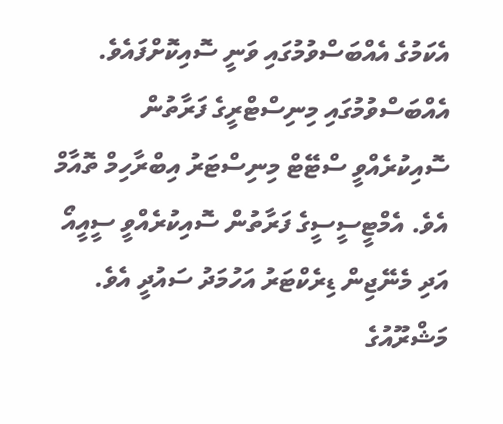އެކަމުގެ އެއްބަސްވުމުގައި ވަނީ ސޮއިކޮށްފައެވެ.
އެއްބަސްވުމުގައި މިނިސްޓްރީގެ ފަރާތުން ސޮއިކުރެއްވީ ސްޓޭޓް މިނިސްޓަރު އިބްރާހިމް ތޮއާމް އެވެ. އެމްޓީސީސީގެ ފަރާތުން ސޮއިކުރެއްވީ ސީއީއޯ އަދި މެނޭޖިން ޑިރެކްޓަރު އަހުމަދު ސައުދީ އެވެ.
މަޝްރޫއުގެ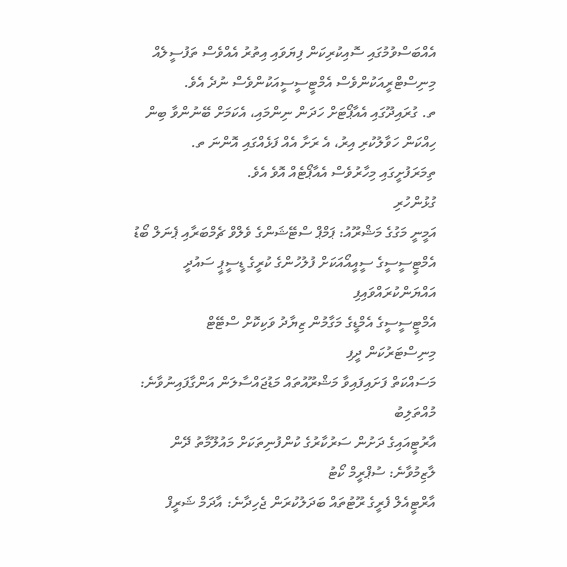އެއްބަސްވުމުގައި ސޮއިކުރިކަން ފިޔަވައި އިތުރު އެއްވެސް ތަފުސީލެއް މިނިސްޓްރީއަކުންވެސް އެމްޓީސީސީއަކުންވެސް ނުދެ އެވެ.
ތ. ގުރައިދޫގައި އެއާޕޯޓަށް ހަދަން ނިންމައި، އެކަމަށް ބޭނުންވާ ބިން ހިއްކަން ހަވާލުކުރި އިރު، އެ ރަށާ އެއް ފަޅެއްގައި އޮންނަ ތ. ތިމަރަފުށީގައި މިހާރުވެސް އެއާޕޯޓެއް އޮވެ އެވެ.
ގުޅުންހުރި
އަމީނީ މަގުގެ މަޝްރޫއު: ޕަމްޕް ސްޓޭޝަންގެ ވެލްވް ޗެމްބަރާއި ޕެނަލް ބޯޑު
އެމްޓީސީސީގެ ސީއީއޯއަކަށް ފުލުހުންގެ ކުރީގެ ޑީސީޕީ ސައުދީ އައްޔަންކުރައްވައިފި
އެމްޓީސީސީގެ އެމްޑީގެ މަގާމުން ޒިޔާދު ވަކިކޮށް ސްޓޭޓް މިނިސްޓަރުކަން ދީފި
މަސައްކަތް ފަށައިފައިވާ މަޝްރޫއުތައް މަޑުޖައްސާލަން އަންގާފައިނުވާނެ: މުއްތަލިބު
އާރުޓީއައިގެ ދަށުން ސަރުކާރުގެ ކުންފުނިތަކަށް މައުލޫމާތު ދޭން ލާޒިމުވާނެ: ސުޕްރީމް ކޯޓު
އާރްޓީއެލް ފެރީގެ ރޫޓުތައް ބަދަލުކުރަން ޖެހިދާނެ: އާދަމް ޝަރީފް